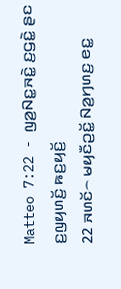Matteo 7:22 - ꤜꤤ꤬ꤡꤢ꤭ꤏꤢꤧ꤭ ꤢ꤬ꤞꤢꤧ꤭ ꤔꤢ ꤢ꤬ꤜꤟꤛꤢꤩ꤬ ꤒꤢ꤬ꤟꤢꤩ꤬
22 ꤏꤛꤢꤩ꤮ ꤗꤟꤢꤪꤑꤢꤩ꤭ ꤡꤤ꤬ꤚꤛꤢ꤬ ꤕꤢ꤭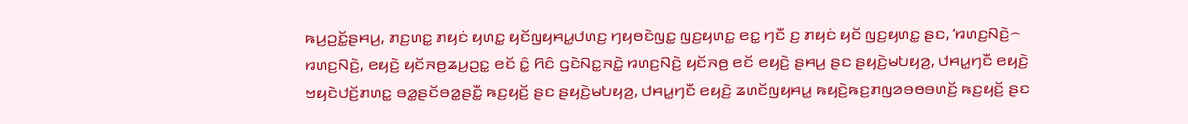ꤒꤣ꤬ꤑꤢꤩ꤭ꤔꤌꤣ꤬, ꤊꤢ꤬ꤛꤢ꤭ ꤊꤟꤢꤦ ꤟꤛꤢ꤭ ꤟꤢꤩꤜꤟꤌꤣ꤭ꤓꤛꤢ꤬ ꤚꤟꤥꤢꤧꤜꤢ꤭ ꤜꤢ꤬ꤟꤛꤢ꤭ ꤕꤢ꤭ ꤚꤢꤪ ꤢ꤬ ꤊꤟꤢꤦ ꤟꤢꤩ ꤜꤢ꤬ꤟꤛꤢ꤭ ꤔꤢ, ‘ꤙꤛꤢ꤬ꤡꤢꤧ꤬꤮ ꤙꤛꤢ꤬ꤡꤢꤧ꤬, ꤕꤟꤢꤧ꤬ ꤟꤢꤩꤏꤥ꤬ꤘꤣ꤬ꤑꤢ꤭ ꤕꤢꤩ ꤢꤨ꤭ ꤖꤢꤨ ꤞꤢꤧꤡꤢ꤭ꤏꤢꤧ꤭ ꤙꤛꤢ꤬ꤡꤢꤧ꤬ ꤟꤢꤩꤏꤥ꤬ ꤕꤢꤩ ꤕꤟꤢꤧ꤬ ꤔꤌꤣ꤬ ꤔꤢ ꤔꤟꤢꤧ꤬ꤗꤝꤟꤤ꤬, ꤓꤌꤣ꤭ꤚꤢꤪ ꤕꤟꤢꤧ꤬ ꤠꤟꤢꤧꤓꤢꤩ꤬ꤊꤛꤢ꤭ ꤋꤤ꤭ꤔꤢꤩꤋꤤ꤭ꤔꤢꤪ꤭ ꤒꤢ꤬ꤟꤢꤩ꤬ ꤔꤢ ꤔꤟꤢꤧ꤬ꤗꤝꤟꤤ꤬, ꤓꤌꤣ꤭ꤚꤢꤪ ꤕꤟꤢꤧ꤬ ꤘꤛꤢꤩꤜꤟꤌꤣ꤭ ꤒꤟꤢꤧ꤬ꤒꤢ꤬ꤊꤜꤤꤋꤥꤋꤛꤢꤩ꤬ ꤒꤢ꤬ꤟꤢꤩ꤬ ꤔꤢ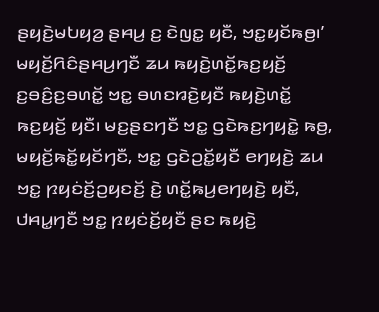ꤔꤟꤢꤧ꤬ꤗꤝꤟꤤ꤬ ꤔꤌꤣ꤬ ꤢ꤬ ꤢꤧꤜꤢ꤭ ꤟꤢꤪ, ꤠꤢ꤭ꤟꤢꤩꤒꤥ꤬꤯’
ꤗꤟꤢꤩ꤬ꤖꤢꤨꤔꤌꤣ꤬ꤚꤢꤪ ꤘꤣ ꤒꤟꤢꤧ꤬ꤛꤢꤩ꤭ꤒꤢ꤬ꤟꤢꤩ꤬ ꤢ꤬ꤋꤢꤨ꤬ꤢ꤬ꤋꤛꤢꤩ꤭ ꤠꤢ꤭ ꤋꤛꤢꤙꤢꤧ꤬ꤟꤢꤪ ꤒꤟꤢꤧ꤬ꤛꤢꤩ꤭ ꤒꤢ꤬ꤟꤢꤩ꤬ ꤟꤢꤪ꤯ ꤗꤢ꤬ꤔꤢꤚꤢꤪ ꤠꤢ꤭ ꤞꤢꤧꤒꤢ꤬ꤚꤟꤢꤧ꤭ ꤒꤥ꤬, ꤗꤟꤢꤩ꤬ꤒꤢꤩ꤭ꤟꤢꤩꤚꤢꤪ, ꤠꤢ꤭ ꤞꤢꤧꤑꤢꤩ꤭ꤟꤢꤪ ꤕꤚꤟꤢꤧ꤬ ꤘꤣ ꤠꤢ꤭ ꤐꤟꤢꤦꤢꤩ꤬ꤑꤟꤢꤢꤩ꤬ ꤢꤧ꤬ ꤛꤢꤩ꤭ꤒꤣ꤬ꤕꤚꤟꤢꤧ꤬ ꤟꤢꤪ, ꤓꤌꤣ꤭ꤚꤢꤪ ꤠꤢ꤭ ꤐꤟꤢꤦꤢꤩ꤬ꤟꤢꤪ ꤔꤢ ꤒꤟꤢꤧ꤬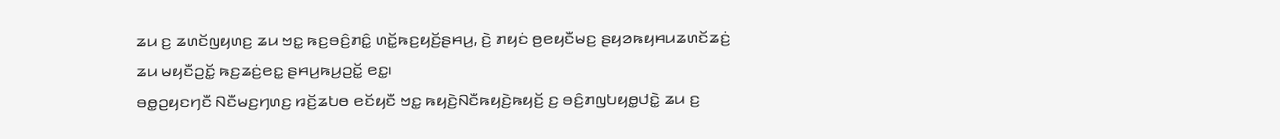ꤘꤣ ꤢ꤬ ꤘꤛꤢꤩꤜꤟꤛꤢ꤬ ꤘꤣ ꤠꤢ꤭ ꤒꤢ꤬ꤋꤢꤨ꤬ꤊꤢꤨ꤭ ꤛꤢꤩ꤭ꤒꤢ꤬ꤟꤢꤩ꤬ꤔꤌꤣ꤬, ꤢꤧ꤬ ꤊꤟꤢꤦ ꤥ꤬ꤕꤟꤢꤪꤗꤢ꤬ ꤔꤟꤤꤒꤟꤌꤣꤘꤛꤢꤩꤘꤢꤦ꤬ ꤘꤣ ꤗꤟꤢꤪꤑꤢꤩ꤭ ꤒꤢ꤬ꤘꤢꤦ꤬ꤕꤢ꤭ ꤔꤌꤣ꤬ꤒꤣ꤬ꤑꤢꤩ꤭ ꤕꤢ꤭꤯
ꤋꤥ꤭ꤑꤟꤢꤚꤢꤪ ꤡꤢꤪꤗꤢ꤬ꤚꤛꤢ꤬ ꤙꤢꤩ꤬ꤘꤝꤥ ꤕꤢꤩꤟꤢꤪ ꤠꤢ꤭ ꤒꤟꤢꤧ꤬ꤡꤢꤪꤒꤟꤢꤧ꤬ꤒꤟꤢꤩ꤬ ꤢ꤬ ꤋꤢꤨ꤬ꤊꤜꤝꤟꤥ꤭ꤓꤢꤧ꤭ ꤘꤣ ꤢ꤬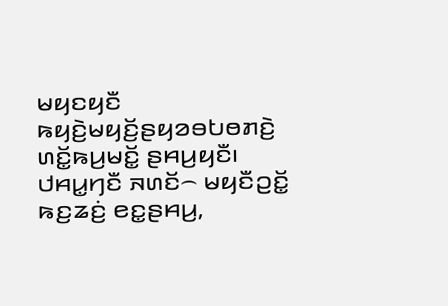ꤗꤟꤢꤟꤢꤪ ꤒꤟꤢꤧ꤬ꤗꤟꤢꤩ꤬ꤔꤟꤤꤋꤝꤥꤊꤢꤧ꤬ ꤛꤢꤩ꤭ꤒꤣ꤬ꤗꤢꤩ꤭ ꤔꤌꤣ꤬ꤟꤢꤪ꤯ ꤓꤌꤣ꤭ꤚꤢꤪ ꤏꤛꤢꤩ꤮ ꤗꤟꤢꤪꤑꤢꤩ꤭ ꤒꤢ꤬ꤘꤢꤦ꤬ ꤕꤢ꤭ꤔꤌꤣ꤬,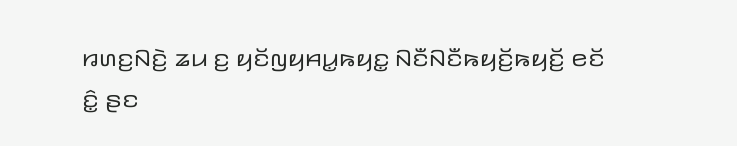ꤙꤛꤢ꤬ꤡꤢꤧ꤬ ꤘꤣ ꤢ꤬ ꤟꤢꤩꤜꤟꤌꤣ꤭ꤒꤟꤢ꤭ ꤡꤢꤪꤡꤢꤪꤒꤟꤢꤩ꤬ꤒꤟꤢꤩ꤬ ꤕꤢꤩ ꤢꤨ꤭ ꤔꤢ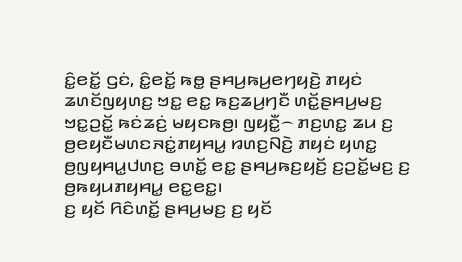ꤢꤨ꤭ꤕꤢꤩ꤭ ꤞꤢꤦ, ꤢꤨ꤭ꤕꤢꤩ꤭ ꤒꤥ꤭ ꤔꤌꤣ꤬ꤒꤣ꤬ꤕꤚꤟꤢꤧ꤬ ꤊꤟꤢꤦ ꤘꤛꤢꤩꤜꤟꤛꤢ꤬ ꤠꤢ꤭ ꤕꤢ꤭ ꤒꤢ꤬ꤘꤣ꤬ꤚꤢꤪ ꤛꤢꤩ꤭ꤔꤌꤣ꤬ꤗꤢ꤬ ꤠꤢ꤭ꤑꤢꤩ꤭ ꤒꤢꤦꤘꤢꤦ꤬ ꤗꤟꤢꤒꤥ꤬꤯ ꤜꤟꤢꤪ꤭꤮ ꤊꤢ꤬ꤛꤢ꤭ ꤘꤣ ꤢ꤬ ꤥ꤬ꤕꤟꤢꤪꤗꤛꤢꤏꤢꤦ꤭ꤊꤟꤌꤣ꤭ ꤙꤛꤢ꤬ꤡꤢꤧ꤬ ꤊꤟꤢꤦ ꤟꤛꤢ꤭ ꤥ꤬ꤜꤟꤌꤣ꤭ꤓꤛꤢ꤬ ꤋꤛꤢꤩ꤭ ꤕꤢ꤭ ꤔꤌꤣ꤬ꤒꤢ꤬ꤟꤢꤩ꤬ ꤢ꤬ꤑꤢꤩ꤭ꤗꤢ꤬ ꤢ꤬ ꤥ꤬ꤒꤟꤣꤊꤟꤌꤣ꤭ ꤕꤢ꤭ꤕꤢ꤭꤯
ꤢ꤬ ꤟꤢꤩ ꤖꤢꤨꤛꤢꤩ꤭ ꤔꤌꤣ꤬ꤗꤢ꤬ ꤢ꤬ ꤟꤢꤩ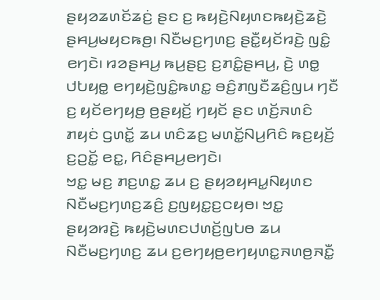ꤔꤟꤤꤘꤛꤢꤩꤘꤢꤦ꤬ ꤔꤢ ꤢ꤬ ꤒꤟꤢꤧ꤬ꤡꤟꤛꤢꤒꤟꤢꤧ꤬ꤘꤢꤧ꤬ ꤔꤌꤣ꤬ꤗꤟꤢꤒꤥ꤬꤯ ꤡꤢꤪꤗꤢ꤬ꤚꤛꤢ꤬ ꤔꤢꤪ꤭ꤟꤢꤩꤙꤢꤧ꤬ ꤜꤢꤨ꤭ ꤕꤚꤢꤧ꤯ ꤙꤤꤔꤌꤣ꤬ ꤒꤣ꤬ꤔꤢ꤬ ꤢ꤬ꤊꤢꤨ꤭ꤔꤌꤣ꤬, ꤢꤧ꤬ ꤛꤥ꤭ ꤓꤝꤟꤥ꤭ ꤕꤚꤟꤢꤧ꤬ꤜꤢꤨ꤭ꤒꤛꤢ꤭ ꤋꤢꤨ꤬ꤊꤜꤢꤪꤘꤢꤨ꤬ꤜꤣ ꤚꤢꤪ ꤢ꤬ ꤟꤢꤩꤕꤚꤟꤥ꤬ ꤥ꤬ꤔꤟꤢꤩ꤬ ꤚꤟꤢꤩ ꤔꤢ ꤛꤢꤩ꤬ꤏꤛꤢꤨ ꤊꤟꤢꤦ ꤞꤛꤢꤩ꤭ ꤘꤣ ꤛꤢꤨꤘꤢ꤬ ꤗꤛꤢꤩ꤭ꤡꤣ꤬ꤖꤢꤨ ꤒꤢ꤬ꤟꤢꤩ꤬ ꤢ꤬ꤑꤢꤩ꤭ ꤕꤢ꤭, ꤖꤢꤨꤔꤌꤣ꤬ꤕꤚꤢꤧ꤯
ꤠꤢ꤭ ꤗꤢ꤬ ꤊꤢ꤬ꤛꤢ꤭ ꤘꤣ ꤢ꤬ ꤔꤟꤤꤟꤌꤣ꤭ꤡꤟꤛꤢ ꤡꤢꤪꤗꤢ꤬ꤚꤛꤢ꤬ꤘꤢꤨ꤬ ꤢ꤬ꤜꤟꤢ꤭ꤢ꤬ꤍꤟꤥ꤯ ꤠꤢ꤭ ꤔꤟꤤꤙꤢꤧ꤬ ꤒꤟꤢꤧ꤬ꤗꤛꤢꤓꤛꤢꤩ꤬ꤜꤝꤥ ꤘꤣ ꤡꤢꤪꤗꤢ꤬ꤚꤛꤢ꤬ ꤘꤣ ꤢ꤬ꤕꤚꤟꤥ꤬ꤕꤚꤟꤛꤢ꤭ꤏꤛꤥ꤬ꤏꤢꤪ꤭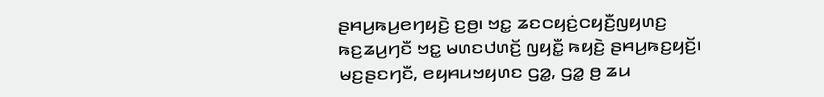ꤔꤌꤣ꤬ꤒꤣ꤬ꤕꤚꤟꤢꤧ꤬ ꤢ꤬ꤥ꤬꤯ ꤠꤢ꤭ ꤘꤢꤍꤟꤢꤦ꤬ꤍꤟꤢꤪ꤬ꤜꤟꤛꤢ꤬ ꤒꤢ꤬ꤘꤣ꤬ꤚꤢꤪ ꤠꤢ꤭ ꤗꤛꤢꤓꤛꤢꤩ꤬ ꤜꤟꤢꤪ꤭ ꤒꤟꤢꤧ꤬ ꤔꤌꤣ꤬ꤒꤢ꤬ꤟꤢꤩ꤬꤯
ꤗꤢ꤬ꤔꤢꤚꤢꤪ, ꤕꤟꤌꤣꤠꤟꤛꤢ ꤞꤤ꤭, ꤞꤤ꤭ ꤥ꤬ ꤘꤣ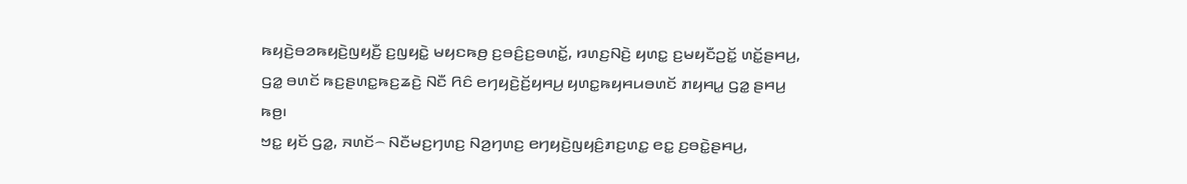ꤒꤟꤢꤧ꤬ꤋꤤꤒꤟꤢꤧ꤬ꤜꤟꤢꤪ꤬ ꤢ꤬ꤜꤟꤢꤧ꤭ ꤗꤟꤢꤒꤥ꤬ ꤢ꤬ꤋꤢꤨ꤬ꤢ꤬ꤋꤛꤢꤩ꤭, ꤙꤛꤢ꤬ꤡꤢꤧ꤬ ꤟꤛꤢ꤭ ꤢ꤬ꤗꤟꤢꤪꤑꤢꤩ꤭ ꤛꤢꤩ꤭ꤔꤌꤣ꤬, ꤞꤤ꤭ ꤋꤛꤢꤩ ꤒꤢ꤬ꤔꤛꤢ꤭ꤒꤢ꤬ꤘꤢꤧ꤬ ꤡꤢꤪ ꤖꤢꤨ ꤕꤚꤟꤢꤧ꤬ꤢꤩ꤬ꤟꤌꤣ꤬ ꤟꤛꤢ꤭ꤒꤟꤌꤣꤋꤛꤢꤩ ꤊꤟꤌꤣ꤭ ꤞꤤ꤭ ꤔꤌꤣ꤬ ꤒꤥ꤬꤯
ꤠꤢ꤭ ꤟꤢꤩ ꤞꤤ꤭, ꤏꤛꤢꤩ꤮ ꤡꤢꤪꤗꤢ꤬ꤚꤛꤢ꤬ ꤡꤤ꤬ꤚꤛꤢ꤬ ꤕꤚꤟꤢꤧ꤬ꤜꤟꤢꤨ꤬ꤊꤢ꤬ꤛꤢ꤭ ꤕꤢ꤭ ꤢ꤬ꤋꤢꤧ꤭ꤔꤌꤣ꤬,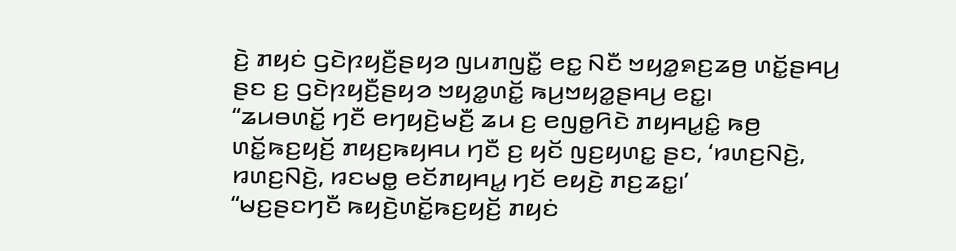ꤢꤧ꤬ ꤊꤟꤢꤦ ꤞꤢꤧꤐꤟꤢꤪ꤬ꤔꤟꤤ ꤜꤣꤊꤜꤢꤪ꤭ ꤕꤢ꤭ ꤡꤢꤪ ꤠꤟꤤ꤭ꤎꤢ꤬ꤘꤥ꤬ ꤛꤢꤩ꤭ꤔꤌꤣ꤬ ꤔꤢ ꤢ꤬ ꤞꤢꤧꤐꤟꤢꤪ꤬ꤔꤟꤤ ꤠꤟꤤ꤭ꤛꤢꤩ꤭ ꤒꤣ꤬ꤠꤟꤤ꤭ꤔꤌꤣ꤬ ꤕꤢ꤭꤯
“ꤘꤣꤋꤛꤢꤩ꤭ ꤚꤢꤪ ꤕꤚꤟꤢꤧ꤬ꤗꤢꤪ꤬ ꤘꤣ ꤢ꤬ ꤕꤜꤥ꤭ꤖꤢꤧ ꤊꤟꤌꤣ꤭ꤢꤨ꤭ ꤒꤥ꤬ ꤛꤢꤩ꤭ꤒꤢ꤬ꤟꤢꤩ꤬ ꤊꤟꤢ꤬ꤒꤟꤌꤣ ꤚꤢꤪ ꤢ꤬ ꤟꤢꤩ ꤜꤢ꤬ꤟꤛꤢ꤭ ꤔꤢ, ‘ꤙꤛꤢ꤬ꤡꤢꤧ꤬, ꤙꤛꤢ꤬ꤡꤢꤧ꤬, ꤙꤢꤗꤥ꤭ ꤕꤢꤩꤊꤟꤌꤣ꤭ ꤚꤢꤩ ꤕꤟꤢꤧ꤬ ꤊꤢ꤬ꤘꤢ꤭꤯’
“ꤗꤢ꤬ꤔꤢꤚꤢꤪ ꤒꤟꤢꤧ꤬ꤛꤢꤩ꤭ꤒꤢ꤬ꤟꤢꤩ꤬ ꤊꤟꤢꤦ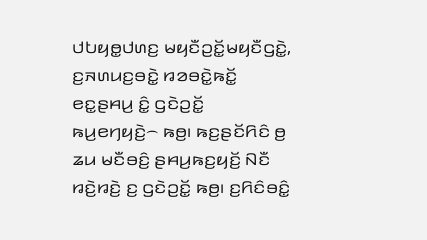ꤓꤝꤟꤥ꤭ꤓꤛꤢ꤬ ꤗꤟꤢꤪꤑꤢꤩ꤭ꤗꤟꤢꤪꤞꤢꤧ꤭, ꤢ꤬ꤏꤛꤣꤢ꤬ꤋꤢꤧ꤭ ꤙꤤꤋꤢꤧ꤭ꤒꤢꤩ꤭ ꤕꤢ꤭ꤔꤌꤣ꤬ ꤢꤨ꤭ ꤞꤢꤧꤑꤢꤩ꤭ ꤒꤣ꤬ꤕꤚꤟꤢꤧ꤬꤮ ꤒꤥ꤬꤯ ꤒꤢ꤬ꤔꤢꤩꤖꤢꤨ ꤥ꤬ ꤘꤣ ꤗꤢꤪꤋꤢꤨ꤬ ꤔꤌꤣ꤬ꤒꤢ꤬ꤟꤢꤩ꤬ ꤡꤢꤪ ꤙꤢꤧ꤬ꤙꤢꤧ꤬ ꤢ꤬ ꤞꤢꤧꤑꤢꤩ꤭ ꤒꤥ꤬꤯ ꤢ꤬ꤖꤢꤨꤋꤢꤨ꤭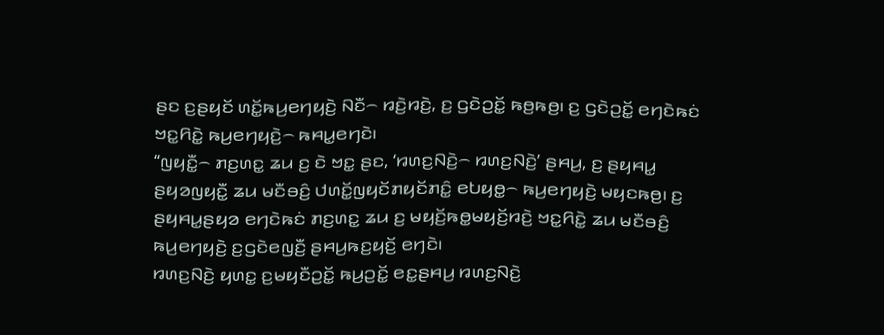ꤔꤢ ꤢ꤬ꤔꤟꤢꤩ ꤛꤢꤩ꤭ꤒꤣ꤬ꤕꤚꤟꤢꤧ꤬ ꤡꤢꤪ꤮ ꤙꤢꤧ꤬ꤙꤢꤧ꤬, ꤢ꤬ ꤞꤢꤧꤑꤢꤩ꤭ ꤒꤥ꤬ꤒꤥ꤬꤯ ꤢ꤬ ꤞꤢꤧꤑꤢꤩ꤭ ꤕꤚꤢꤧꤒꤢꤦ ꤠꤢ꤭ꤖꤢꤧ꤭ ꤒꤣ꤬ꤕꤚꤟꤢꤧ꤬꤮ ꤒꤌꤣ꤭ꤕꤚꤢꤧ꤯
“ꤜꤟꤢꤪ꤭꤮ ꤊꤢ꤬ꤛꤢ꤭ ꤘꤣ ꤢ꤬ ꤢꤧ ꤠꤢ꤭ ꤔꤢ, ‘ꤙꤛꤢ꤬ꤡꤢꤧ꤬꤮ ꤙꤛꤢ꤬ꤡꤢꤧ꤬’ ꤔꤌꤣ꤬, ꤢ꤬ ꤔꤟꤌꤣ꤭ ꤔꤟꤤꤜꤟꤢꤪ꤭ ꤘꤣ ꤗꤢꤪꤋꤢꤨ꤬ ꤓꤛꤢꤩ꤭ꤜꤟꤢꤩꤊꤟꤢꤩꤊꤢꤨ꤭ ꤕꤝꤟꤥ꤭꤮ ꤒꤣ꤬ꤕꤚꤟꤢꤧ꤬ ꤗꤟꤢꤒꤥ꤬꤯ ꤢ꤬ ꤔꤟꤌꤣ꤭ꤔꤟꤤ ꤕꤚꤢꤧꤒꤢꤦ ꤊꤢ꤬ꤛꤢ꤭ ꤘꤣ ꤢ꤬ ꤗꤟꤢꤩ꤬ꤒꤥ꤭ꤗꤟꤢꤩ꤬ꤙꤢꤧ꤬ ꤠꤢ꤭ꤖꤢꤧ꤭ ꤘꤣ ꤗꤢꤪꤋꤢꤨ꤬ ꤒꤣ꤬ꤕꤚꤟꤢꤧ꤬ ꤢ꤬ꤞꤢꤧꤕꤜꤢꤪ꤬ ꤔꤌꤣ꤬ꤒꤢ꤬ꤟꤢꤩ꤬ ꤕꤚꤢꤧ꤯
ꤙꤛꤢ꤬ꤡꤢꤧ꤬ ꤟꤛꤢ꤭ ꤢ꤬ꤗꤟꤢꤪꤑꤢꤩ꤭ ꤒꤣ꤬ꤑꤢꤩ꤭ ꤕꤢ꤭ꤔꤌꤣ꤬ ꤙꤛꤢ꤬ꤡꤢꤧ꤬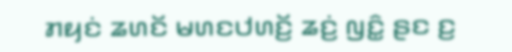ꤊꤟꤢꤦ ꤘꤛꤢꤩ ꤗꤛꤢꤓꤛꤢꤩ꤬ ꤘꤢꤦ꤬ ꤜꤢꤨ꤭ ꤔꤢ ꤢ꤬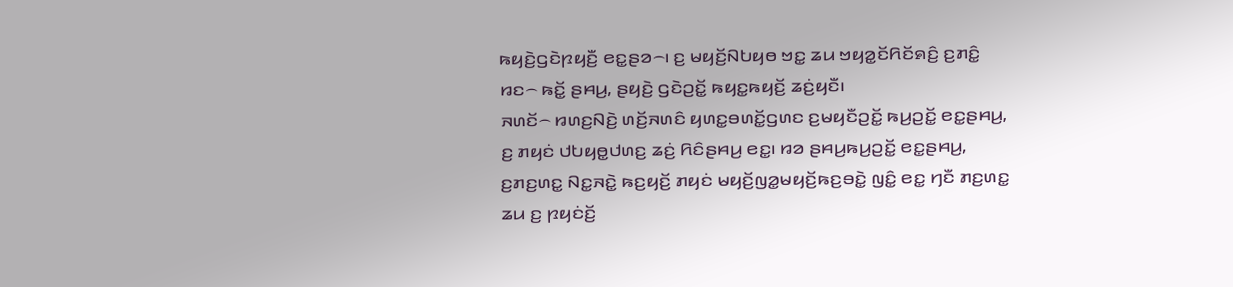ꤒꤟꤢꤧ꤬ꤞꤢꤧꤐꤟꤢꤪ꤬ ꤕꤢ꤭ꤔꤤ꤮꤯ ꤢ꤬ ꤗꤟꤢꤩ꤬ꤡꤝꤟꤥ ꤠꤢ꤭ ꤘꤣ ꤠꤟꤤ꤭ꤢꤩꤖꤢꤩꤎꤢꤨ꤬ ꤢ꤬ꤊꤢꤨ꤭ ꤙꤢ꤮ ꤒꤢꤩ꤭ ꤔꤌꤣ꤬, ꤔꤟꤢꤧ꤬ ꤞꤢꤧꤑꤢꤩ꤭ ꤒꤟꤢ꤭ꤒꤟꤢꤩ꤬ ꤘꤢꤦ꤬ꤟꤢꤪ꤯
ꤏꤛꤢꤩ꤮ ꤙꤛꤢ꤬ꤡꤢꤧ꤬ ꤛꤢꤩ꤬ꤏꤛꤢꤨ ꤟꤛꤢ꤭ꤋꤛꤢꤩ꤭ꤞꤛꤢ ꤢ꤬ꤗꤟꤢꤪꤑꤢꤩ꤭ ꤒꤣ꤬ꤑꤢꤩ꤭ ꤕꤢ꤭ꤔꤌꤣ꤬, ꤢ꤬ ꤊꤟꤢꤦ ꤓꤝꤟꤥ꤭ꤓꤛꤢ꤬ ꤘꤢꤦ꤬ ꤖꤢꤨꤔꤌꤣ꤬ ꤕꤢ꤭꤯ ꤙꤤ ꤔꤌꤣ꤬ꤒꤣ꤬ꤑꤢꤩ꤭ ꤕꤢ꤭ꤔꤌꤣ꤬, ꤢ꤬ꤊꤢ꤬ꤛꤢ꤭ ꤡꤢ꤭ꤏꤢꤧ꤭ ꤒꤢ꤬ꤟꤢꤩ꤬ ꤊꤟꤢꤦ ꤗꤟꤢꤩ꤬ꤜꤤ꤭ꤗꤟꤢꤩ꤬ꤒꤢ꤬ꤋꤢꤧ꤭ ꤜꤢꤨ꤭ ꤕꤢ꤭ ꤚꤢꤪ ꤊꤢ꤬ꤛꤢ꤭ ꤘꤣ ꤢ꤬ ꤐꤟꤢꤦꤢꤩ꤬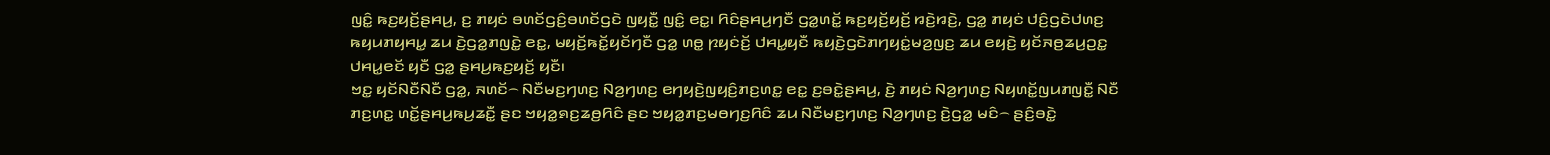ꤜꤢꤨ꤭ ꤒꤢ꤬ꤟꤢꤩ꤬ꤔꤌꤣ꤬, ꤢ꤬ ꤊꤟꤢꤦ ꤋꤛꤢꤩꤞꤢꤨ꤬ꤋꤛꤢꤩꤞꤢꤧ ꤜꤟꤢꤪ꤭ ꤜꤢꤨ꤭ ꤕꤢ꤭꤯ ꤖꤢꤨꤔꤌꤣ꤬ꤚꤢꤪ ꤞꤤ꤭ꤛꤢꤩ꤭ ꤒꤢ꤬ꤟꤢꤩ꤬ꤟꤢꤩ꤬ ꤙꤢꤧ꤬ꤙꤢꤧ꤬, ꤞꤤ꤭ ꤊꤟꤢꤦ ꤓꤢꤨ꤬ꤞꤢꤧꤓꤛꤢ꤬ ꤒꤟꤣꤊꤟꤌꤣ꤭ ꤘꤣ ꤢꤧ꤬ꤞꤤ꤭ꤊꤜꤢꤧ꤭ ꤕꤢ꤭, ꤗꤟꤢꤩ꤬ꤒꤢꤩ꤭ꤟꤢꤩꤚꤢꤪ ꤞꤤ꤭ ꤛꤥ꤭ ꤐꤟꤢꤦꤢꤩ꤬ ꤓꤌꤣ꤭ꤟꤢꤪ ꤒꤟꤢꤧ꤬ꤞꤢꤧꤊꤚꤟꤢꤦ꤭ꤗꤤ꤬ꤜꤢ꤬ ꤘꤣ ꤕꤟꤢꤧ꤬ ꤟꤢꤩꤏꤥ꤬ꤘꤣ꤬ꤑꤢ꤭ ꤓꤌꤣ꤭ꤕꤢꤩ ꤟꤢꤪ ꤞꤤ꤭ ꤔꤌꤣ꤬ꤒꤢ꤬ꤟꤢꤩ꤬ ꤟꤢꤪ꤯
ꤠꤢ꤭ ꤟꤢꤩꤡꤢꤪꤡꤢꤪ ꤞꤤ꤭, ꤏꤛꤢꤩ꤮ ꤡꤢꤪꤗꤢ꤬ꤚꤛꤢ꤬ ꤡꤤ꤬ꤚꤛꤢ꤬ ꤕꤚꤟꤢꤧ꤬ꤜꤟꤢꤨ꤬ꤊꤢ꤬ꤛꤢ꤭ ꤕꤢ꤭ ꤢ꤬ꤋꤢꤧ꤭ꤔꤌꤣ꤬, ꤢꤧ꤬ ꤊꤟꤢꤦ ꤡꤤ꤬ꤚꤛꤢ꤬ ꤡꤟꤛꤢꤩ꤭ꤜꤣꤊꤜꤢꤪ꤭ ꤡꤢꤪ ꤊꤢ꤬ꤛꤢ꤭ ꤛꤢꤩ꤭ꤔꤌꤣ꤬ꤒꤣ꤬ꤘꤢꤪ꤭ ꤔꤢ ꤠꤟꤤ꤭ꤎꤢ꤬ꤘꤥ꤬ꤖꤢꤨ ꤔꤢ ꤠꤟꤤ꤭ꤊꤢ꤬ꤗꤥꤚꤢ꤬ꤖꤢꤨ ꤘꤣ ꤡꤢꤪꤗꤢ꤬ꤚꤛꤢ꤬ ꤡꤤ꤬ꤚꤛꤢ꤬ ꤢꤧ꤬ꤞꤤ꤭ ꤗꤢꤨ꤮ ꤔꤢꤨ꤬ꤋꤢꤧ꤭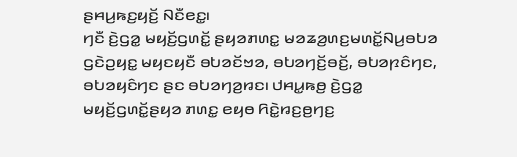ꤔꤌꤣ꤬ꤒꤢ꤬ꤟꤢꤩ꤬ ꤡꤢꤪꤕꤢ꤭꤯
ꤚꤢꤪ ꤢꤧ꤬ꤞꤤ꤭ ꤗꤟꤢꤩ꤬ꤞꤛꤢꤩ꤭ ꤔꤟꤤꤊꤛꤢ꤭ ꤗꤤꤘꤤ꤬ꤛꤢ꤬ꤗꤛꤢꤩ꤭ꤡꤣ꤬ꤋꤝꤤ ꤞꤢꤧꤑꤟꤢ꤭ ꤗꤟꤢꤟꤢꤪ ꤋꤝꤤꤢꤩꤠꤤ, ꤋꤝꤤꤚꤢꤩ꤬ꤋꤢꤩ꤬, ꤋꤝꤤꤐꤢꤨꤚꤢ, ꤋꤝꤤꤟꤢꤨꤚꤢ ꤔꤢ ꤋꤝꤤꤚꤤ꤬ꤙꤢ꤯ ꤓꤌꤣ꤭ꤒꤥ꤬ ꤢꤧ꤬ꤞꤤ꤭ ꤗꤟꤢꤩ꤬ꤞꤛꤢꤩ꤭ꤔꤟꤤ ꤊꤛꤢ꤭ ꤕꤟꤥ ꤖꤢꤧ꤭ꤙꤢ꤬ꤥ꤬ꤚꤢ꤬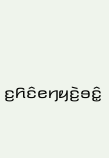ꤢ꤬ꤖꤢꤨꤕꤚꤟꤢꤧ꤬ꤋꤢꤨ꤭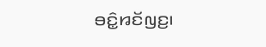ꤋꤢꤨ꤭ꤙꤢꤩꤜꤢ꤬꤯